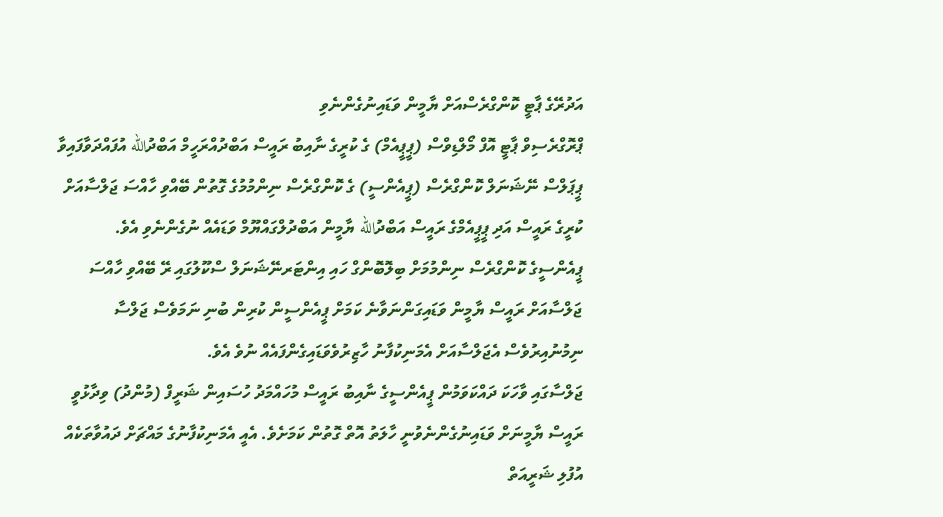އަދުރޭގެ ޕާޓީ ކޮންގްރެސްއަށް ޔާމީން ވަޑައިނުގެންނެވި
ޕްރޮގްރެސިވް ޕާޓީ އޮފް މޯލްޑިވްސް (ޕީޕީއެމް) ގެ ކުރީގެ ނާއިބު ރައީސް އަބްދުއްރަހީމް އަބްދުالله އުފައްދަވާފައިވާ ޕީޕަލްސް ނޭޝަނަލް ކޮންގްރެސް (ޕީއެންސީ) ގެ ކޮންގްރެސް ނިންމުމުގެ ގޮތުން ބޭއްވި ހާއްސަ ޖަލްސާއަށް ކުރީގެ ރައީސް އަދި ޕީޕީއެމްގެ ރައީސް އަބްދުالله ޔާމީން އަބްދުލްގައްޔޫމް ވަޑައެއް ނުގެންނެވި އެވެ.
ޕީއެންސީގެ ކޮންގްރެސް ނިންމުމަށް ބިލޮބޮންގް ހައި އިންޓަރނޭޝަނަލް ސްކޫލުގައި ރޭ ބޭއްވި ހާއްސަ ޖަލްސާއަށް ރައީސް ޔާމީން ވަޑައިގަންނަވާނެ ކަމަށް ޕީއެންސީން ކުރިން ބުނި ނަމަވެސް ޖަލްސާ ނިމުނުއިރުވެސް އެޖަލްސާއަށް އެމަނިކުފާނު ހާޒިރުވެވަޑައިގެންފައެއް ނުވެ އެވެ.
ޖަލްސާގައި ވާހަކަ ދައްކަވަމުން ޕީއެންސީގެ ނާއިބު ރައީސް މުހައްމަދު ހުސައިން ޝަރީފް (މުންދު) ވިދާޅުވީ ރައީސް ޔާމީނަށް ވަޑައިނުގެންނެވުނީ ހާލަތު އޮތް ގޮތުން ކަމަށެވެ. އެއީ އެމަނިކުފާނުގެ މައްޗަށް ދައުވާތަކެއް އުފުލި ޝަރީއަތް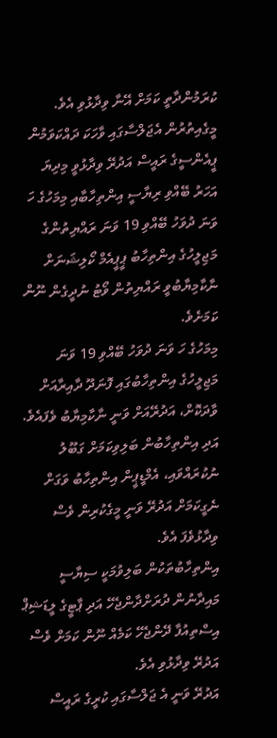ކުރަމުންދާތީ ކަމަށް އޭނާ ވިދާޅުވި އެވެ.
މީގެއިތުރުން އެޖަލްސާގައި ވާހަކަ ދައްކަވަމުން ޕީއެންސީގެ ރައީސް އަދުރޭ ވިދާޅުވީ މިދިޔަ އަހަރު ބޭއްވި ރިޔާސީ އިންތިހާބާއި މިމަހުގެ ހަ ވަނަ ދުވަހު ބޭއްވި 19 ވަނަ ރައްޔިތުންގެ މަޖިލީހުގެ އިންތިހާބު ޕީޕީއެމް ކޯލިޝަނަށް ނާކާމިޔާބުވީ ރައްޔިތުން ވޯޓު ނުދީގެން ނޫން ކަމަށެވެ.
މިމަހުގެ ހަ ވަނަ ދުވަހު ބޭއްވި 19 ވަނަ މަޖިލީހުގެ އިންތިހާބުގައި ފޮނަދޫ ދާއިރާއަށް ވާދަކޮށް، އަދުރޭއަށް ވަނީ ނާކާމިޔާބު ވެފައެވެ. އަދި އިންތިހާބުން ބަލިވިކަމަށް ގަބޫލު ނުކުރައްވައި، އެމްޑީޕީން އިންތިހާބު ވަގަށް ނެގީކަމަށް އަދުރޭ ވަނީ މީގެކުރިން ވެސް ވިދާޅުވެފަ އެވެ.
އިންތިހާބުތަކުން ބަލިވުމަކީ ސިޔާސީ މައިދާނުން ދުރަށްދާންޖެހޭ އަދި ޕާޓީގެ ލީޑަޝިޕް އިސްތިއުފާ ދޭންޖެހޭ ކަމެއް ނޫން ކަމަށް ވެސް އަދުރޭ ވިދާޅުވި އެވެ.
އަދުރޭ ވަނީ އެ ޖަލްސާގައި ކުރީގެ ރައީސް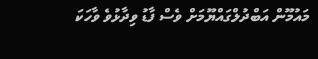މައުމޫން އަބްދުލްގައްޔޫމަށް ވެސް ފާޑު ވިދާޅުވެ ވާހަކަ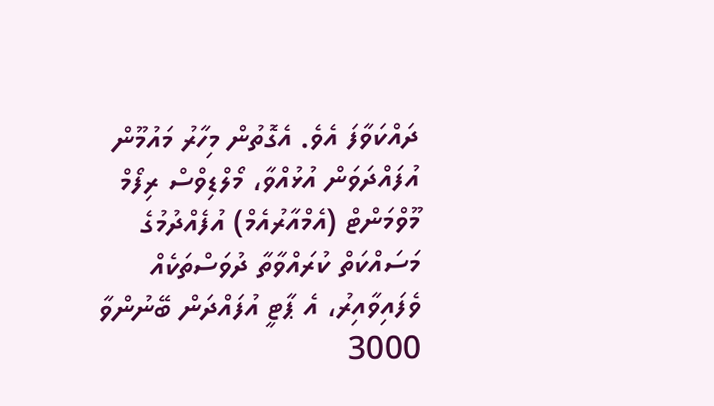ދައްކަވާފަ އެވެ. އެގޮތުން މިހާރު މައުމޫން އުފައްދަވަން އުޅުއްވާ، މޯލްޑިވްސް ރިފޯމް މޫވްމަންޓް (އެމްއާރުއެމް) އުފެއްދުމުގެ މަސައްކަތް ކުރައްވާތާ ދުވަސްތަކެއް ވެފައިވާއިރު، އެ ޕާޓީ އުފައްދަން ބޭނުންވާ 3000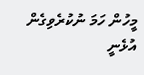މީހުން ހަމަ ނުކުރެވިގެން އުޅެނީ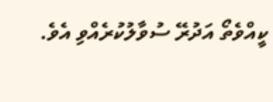ކީއްވެތޯ އަދުރޭ ސުވާލުކުރެއްވި އެވެ.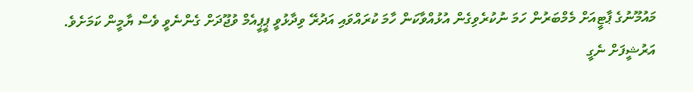މައުމޫނުގެ ޕާޓީއަށް މެމްބަރުން ހަމަ ނުކުރެވިގެން އުޅުއްވާކަން ހާމަ ކުރައްވައި އަދުރޭ ވިދާޅުވީ ޕީޕީއެމް ވުޖޫދަށް ގެންނެވީ ވެސް ޔާމީން ކަމަށެވެ.
އަރުޝީފަށް ނެގީ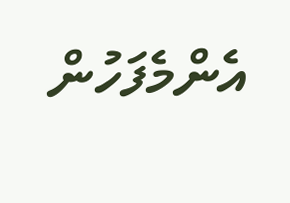އެންމެފަހުން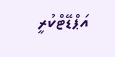އަޕްޑޭޓްކުރީ